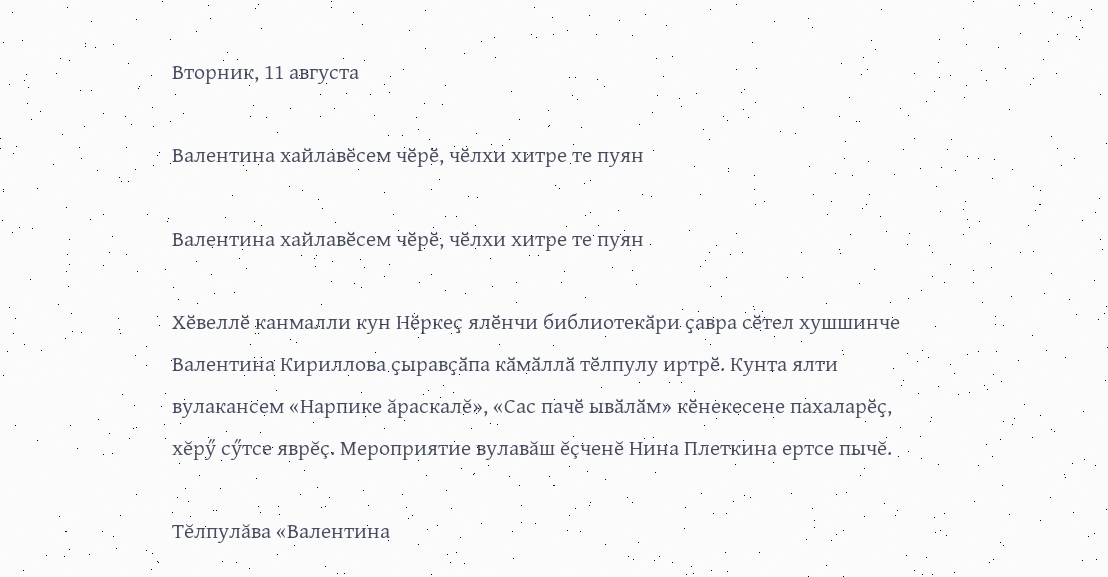Вторник, 11 августа

Валентина хайлавӗсем чӗрӗ, чӗлхи хитре те пуян

Валентина хайлавӗсем чӗрӗ, чӗлхи хитре те пуян

Хӗвеллӗ канмалли кун Нӗркеҫ ялӗнчи библиотекӑри ҫавра сӗтел хушшинче Валентина Кириллова ҫыравҫӑпа кӑмӑллӑ тӗлпулу иртрӗ. Кунта ялти вулакансем «Нарпике ăраскалĕ», «Сас пачӗ ывӑлӑм» кӗнекесене пахаларӗҫ, хĕрӳ сӳтсе яврĕç. Мероприятие вулавăш ĕçченĕ Нина Плеткина ертсе пычĕ.

Тĕлпулăва «Валентина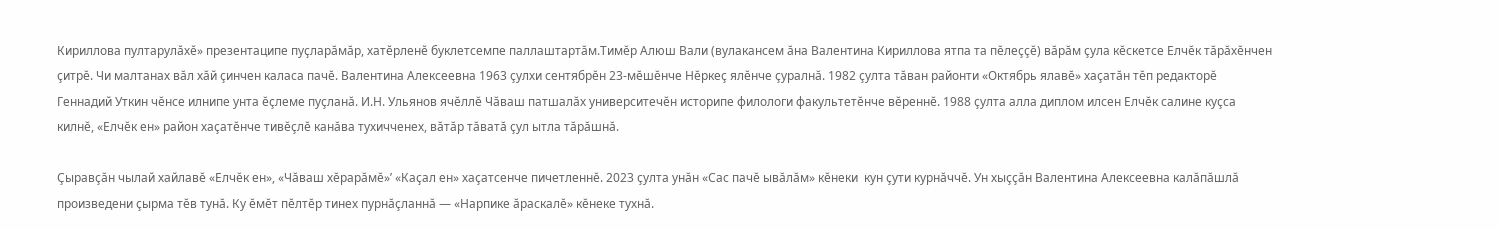Кириллова пултарулӑхӗ» презентаципе пуҫларăмăр, хатӗрленӗ буклетсемпе паллаштартăм.Тимĕр Алюш Вали (вулакансем ăна Валентина Кириллова ятпа та пĕлеççĕ) вăрăм çула кĕскетсе Елчĕк тăрăхĕнчен çитрĕ. Чи малтанах вăл хăй çинчен каласа пачĕ. Валентина Алексеевна 1963 çулхи сентябрĕн 23-мĕшĕнче Нĕркеç ялĕнче çуралнă. 1982 çулта тăван районти «Октябрь ялавĕ» хаçатăн тĕп редакторĕ Геннадий Уткин чĕнсе илнипе унта ĕçлеме пуçланă. И.Н. Ульянов ячĕллĕ Чăваш патшалăх университечĕн историпе филологи факультетĕнче вĕреннĕ. 1988 çулта алла диплом илсен Елчĕк салине куçса килнĕ, «Елчĕк ен» район хаçатĕнче тивĕçлĕ канăва тухичченех, вăтăр тăватă çул ытла тăрăшнă.

Çыравçăн чылай хайлавĕ «Елчĕк ен», «Чăваш хĕрарăмĕ»’ «Каҫал ен» хаçатсенче пичетленнĕ. 2023 çулта унăн «Сас пачĕ ывăлăм» кĕнеки  кун çути курнăччĕ. Ун хыççăн Валентина Алексеевна калăпăшлă произведени çырма тĕв тунă. Ку ĕмĕт пĕлтĕр тинех пурнăçланнă — «Нарпике ăраскалĕ» кĕнеке тухнă.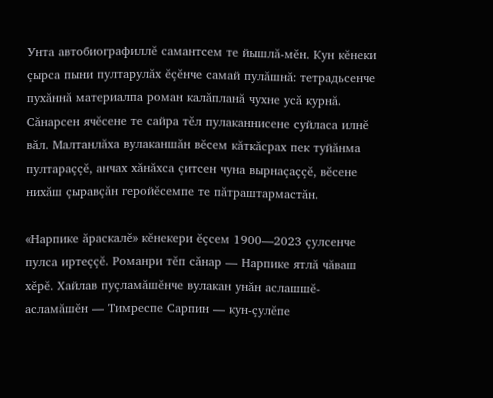Унта автобиографиллĕ самантсем те йышлă-мĕн. Кун кĕнеки çырса пыни пултарулăх ĕçĕнче самай пулăшнă: тетрадьсенче пухăннă материалпа роман калăпланă чухне усă курнă. Сăнарсен ячĕсене те сайра тĕл пулаканнисене суйласа илнĕ вăл. Малтанлăха вулаканшăн вĕсем кăткăсрах пек туйăнма пултараççĕ, анчах хăнăхса çитсен чуна вырнаçаççĕ, вĕсене нихăш çыравçăн геройĕсемпе те пăтраштармастăн.

«Нарпике ăраскалĕ» кĕнекери ĕçсем 1900—2023 çулсенче пулса иртеççĕ. Романри тĕп сăнар — Нарпике ятлă чăваш хĕрĕ. Хайлав пуçламăшĕнче вулакан унăн аслашшĕ-асламăшĕн — Тимреспе Сарпин — кун-çулĕпе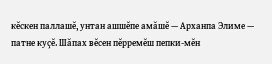кĕскен паллашĕ, унтан ашшĕпе амăшĕ — Арханпа Элиме — патне куçĕ. Шăпах вĕсен пĕрремĕш пепки-мĕн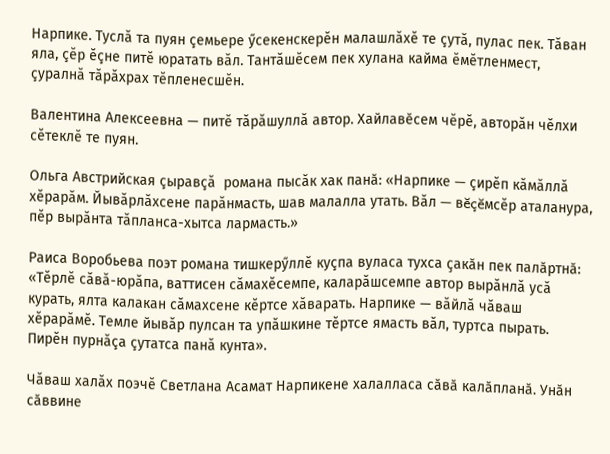Нарпике. Туслă та пуян çемьере ӳсекенскерĕн малашлăхĕ те çутă, пулас пек. Тăван яла, çĕр ĕçне питĕ юратать вăл. Тантăшĕсем пек хулана кайма ĕмĕтленмест, çуралнă тăрăхрах тĕпленесшĕн.

Валентина Алексеевна — питĕ тăрăшуллă автор. Хайлавӗсем чĕрĕ, авторăн чĕлхи сĕтеклĕ те пуян.

Ольга Австрийская çыравçă  романа пысăк хак панӑ: «Нарпике — çирĕп кăмăллă хĕрарăм. Йывăрлăхсене парăнмасть, шав малалла утать. Вăл — вĕçĕмсĕр аталанура, пĕр вырăнта тăпланса-хытса лармасть.»

Раиса Воробьева поэт романа тишкерӳллĕ куçпа вуласа тухса ҫакӑн пек палӑртнӑ: «Тĕрлĕ сăвă-юрăпа, ваттисен сăмахĕсемпе, каларăшсемпе автор вырăнлă усă курать, ялта калакан сăмахсене кĕртсе хăварать. Нарпике — вăйлă чăваш хĕрарăмĕ. Темле йывăр пулсан та упăшкине тĕртсе ямасть вăл, туртса пырать. Пирĕн пурнăçа çутатса панă кунта».

Чăваш халăх поэчĕ Светлана Асамат Нарпикене халалласа сӑвӑ калӑпланӑ. Унӑн сӑввине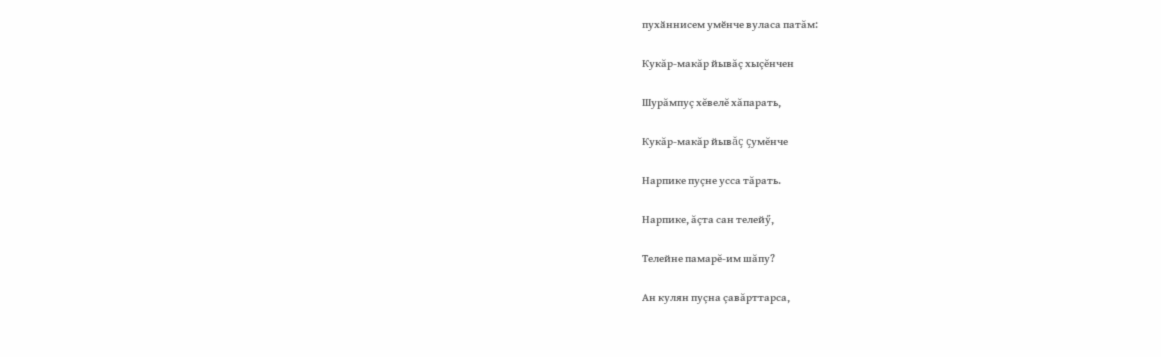пухӑннисем умӗнче вуласа патăм:

Кукăр-макăр йывăç хыçĕнчен

Шурăмпуç хĕвелĕ хăпарать,

Кукăр-макăр йывăç çумĕнче

Нарпике пуçне усса тăрать.

Нарпике, ăçта сан телейӳ,

Телейне памарĕ-им шăпу?

Ан кулян пуçна çавăрттарса,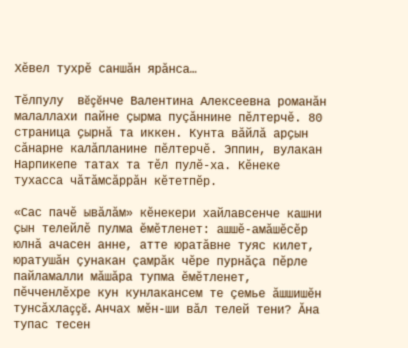Хĕвел тухрĕ саншăн ярăнса…

Тӗлпулу  вĕçĕнче Валентина Алексеевна романăн малаллахи пайне çырма пуçăннине пĕлтерчĕ. 80 страница ҫырнӑ та иккен. Кунта вӑйлӑ арҫын сӑнарне калӑпланине пӗлтерчӗ. Эппин, вулакан Нарпикепе татах та тĕл пулĕ-ха. Кӗнеке тухасса чӑтӑмсӑррӑн кӗтетпӗр.

«Сас пачӗ ывӑлӑм» кӗнекери хайлавсенче кашни çын телейлĕ пулма ĕмĕтленет: ашшĕ-амăшĕсĕр юлнă ачасен анне, атте юратăвне туяс килет, юратушăн çунакан çамрăк чĕре пурнăçа пĕрле пайламалли мăшăра тупма ĕмĕтленет, пĕчченлĕхре кун кунлакансем те çемье ăшшишĕн тунсăхлаççĕ. Анчах мĕн-ши вăл телей тени? Ăна тупас тесен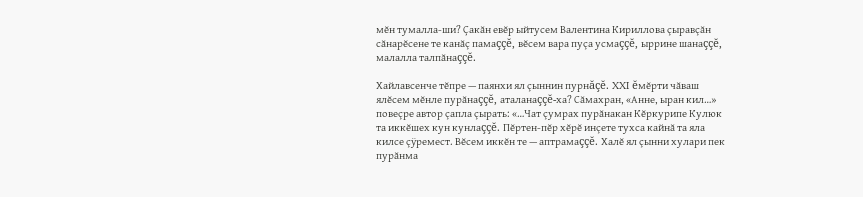мĕн тумалла-ши? Çакăн евĕр ыйтусем Валентина Кириллова çыравçăн сăнарĕсене те канăç памаççĕ, вĕсем вара пуçа усмаççĕ, ыррине шанаççĕ, малалла талпăнаççĕ.

Хайлавсенче тĕпре — паянхи ял çыннин пурнăçĕ. XXI ĕмĕрти чăваш ялĕсем мĕнле пурăнаççĕ, аталанаççĕ-ха? Сăмахран, «Анне, ыран кил…» повеçре автор çапла çырать: «…Чат çумрах пурăнакан Кĕркурипе Кулюк та иккĕшех кун кунлаççĕ. Пĕртен-пĕр хĕрĕ инçете тухса кайнă та яла килсе çÿремест. Вĕсем иккĕн те — аптрамаççĕ. Халĕ ял çынни хулари пек пурăнма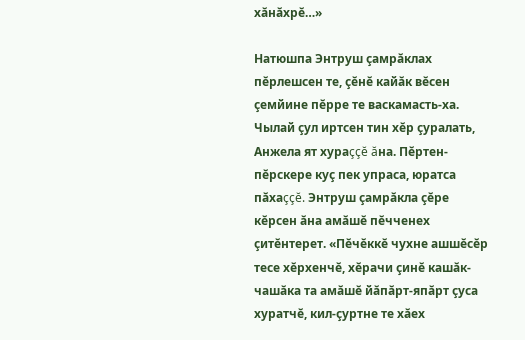хăнăхрĕ…»

Натюшпа Энтруш çамрăклах пĕрлешсен те, çĕнĕ кайăк вĕсен çемйине пĕрре те васкамасть-ха. Чылай çул иртсен тин хĕр çуралать, Анжела ят хураççĕ ăна. Пĕртен-пĕрскере куç пек упраса, юратса пăхаççĕ. Энтруш çамрăкла çĕре кĕрсен ăна амăшĕ пĕчченех çитĕнтерет. «Пĕчĕккĕ чухне ашшĕсĕр тесе хĕрхенчĕ, хĕрачи çинĕ кашăк-чашăка та амăшĕ йăпăрт-япăрт çуса хуратчĕ, кил-çуртне те хăех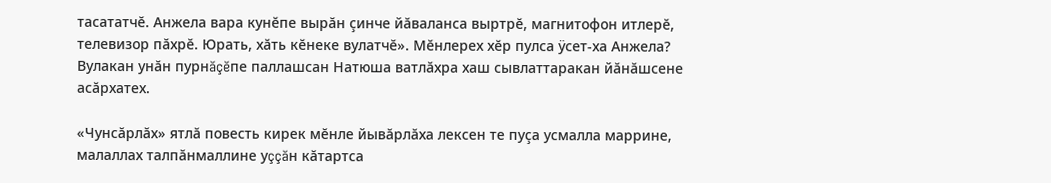тасататчĕ. Анжела вара кунĕпе вырăн çинче йăваланса выртрĕ, магнитофон итлерĕ, телевизор пăхрĕ. Юрать, хăть кĕнеке вулатчĕ». Мĕнлерех хĕр пулса ÿсет-ха Анжела? Вулакан унăн пурнăçĕпе паллашсан Натюша ватлăхра хаш сывлаттаракан йăнăшсене асăрхатех.

«Чунсăрлăх» ятлă повесть кирек мĕнле йывăрлăха лексен те пуçа усмалла маррине, малаллах талпăнмаллине уççăн кăтартса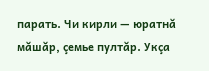парать. Чи кирли — юратнă мăшăр, çемье пултăр. Укçа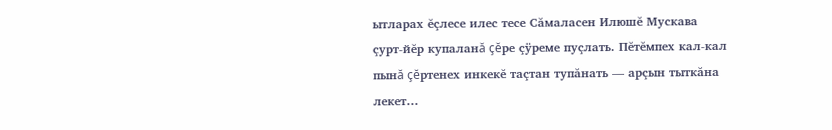ытларах ĕçлесе илес тесе Сăмаласен Илюшĕ Мускава çурт-йĕр купаланă çĕре çÿреме пуçлать. Пĕтĕмпех кал-кал пынă çĕртенех инкекĕ таçтан тупăнать — арçын тыткăна лекет…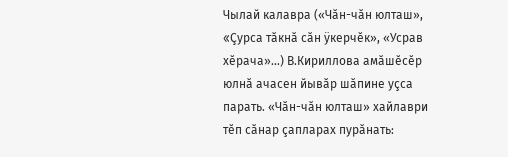Чылай калавра («Чăн-чăн юлташ», «Çурса тăкнă сăн ÿкерчĕк», «Усрав хĕрача»…) В.Кириллова амăшĕсĕр юлнă ачасен йывăр шăпине уçса парать. «Чăн-чăн юлташ» хайлаври тĕп сăнар çапларах пурăнать: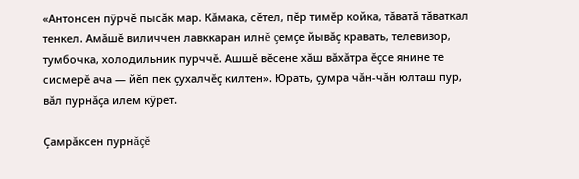«Антонсен пÿрчĕ пысăк мар. Кăмака, сĕтел, пĕр тимĕр койка, тăватă тăваткал тенкел. Амăшĕ виличчен лавккаран илнĕ çемçе йывăç кравать, телевизор, тумбочка, холодильник пурччĕ. Ашшĕ вĕсене хăш вăхăтра ĕçсе янине те сисмерĕ ача — йĕп пек çухалчĕç килтен». Юрать, çумра чăн-чăн юлташ пур, вăл пурнăçа илем кÿрет.

Çамрăксен пурнăçĕ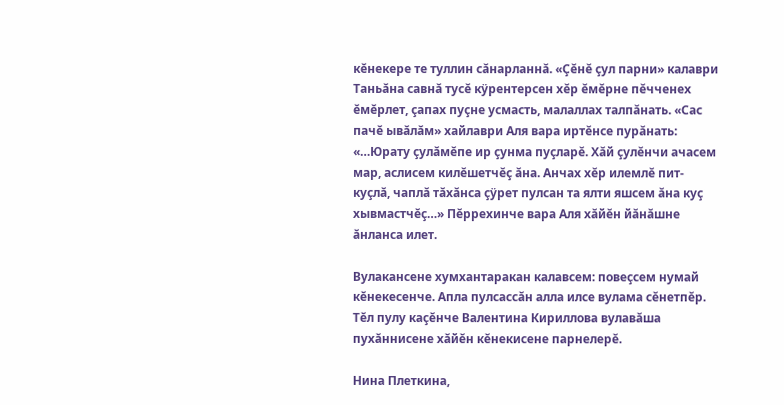кĕнекере те туллин сăнарланнă. «Çĕнĕ çул парни» калаври Таньăна савнă тусĕ кÿрентерсен хĕр ĕмĕрне пĕчченех ĕмĕрлет, çапах пуçне усмасть, малаллах талпăнать. «Сас пачĕ ывăлăм» хайлаври Аля вара иртĕнсе пурăнать: «…Юрату çулăмĕпе ир çунма пуçларĕ. Хăй çулĕнчи ачасем мар, аслисем килĕшетчĕç ăна. Анчах хĕр илемлĕ пит-куçлă, чаплă тăхăнса çÿрет пулсан та ялти яшсем ăна куç хывмастчĕç…» Пĕррехинче вара Аля хăйĕн йăнăшне ăнланса илет.

Вулакансене хумхантаракан калавсем: повеçсем нумай кĕнекесенче. Апла пулсассăн алла илсе вулама сĕнетпĕр. Тĕл пулу каçĕнче Валентина Кириллова вулавăша пухăннисене хăйĕн кĕнекисене парнелерĕ.

Нина Плеткина,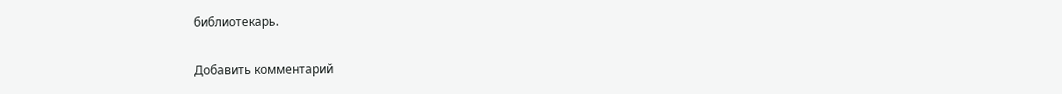библиотекарь.

Добавить комментарий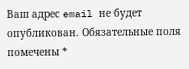Ваш адрес email не будет опубликован. Обязательные поля помечены *